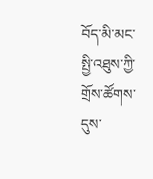བོད་མི་མང་སྤྱི་འཐུས་ཀྱི་གྲོས་ཚོགས་དུས་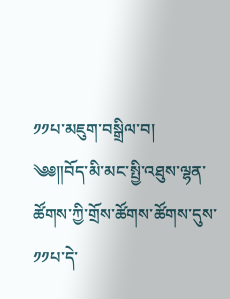༡༡པ་མཇུག་བསྒྲིལ་བ།
༄༅༎བོད་མི་མང་སྤྱི་འཐུས་ལྷན་ཚོགས་ཀྱི་གྲོས་ཚོགས་ཚོགས་དུས་༡༡པ་དེ་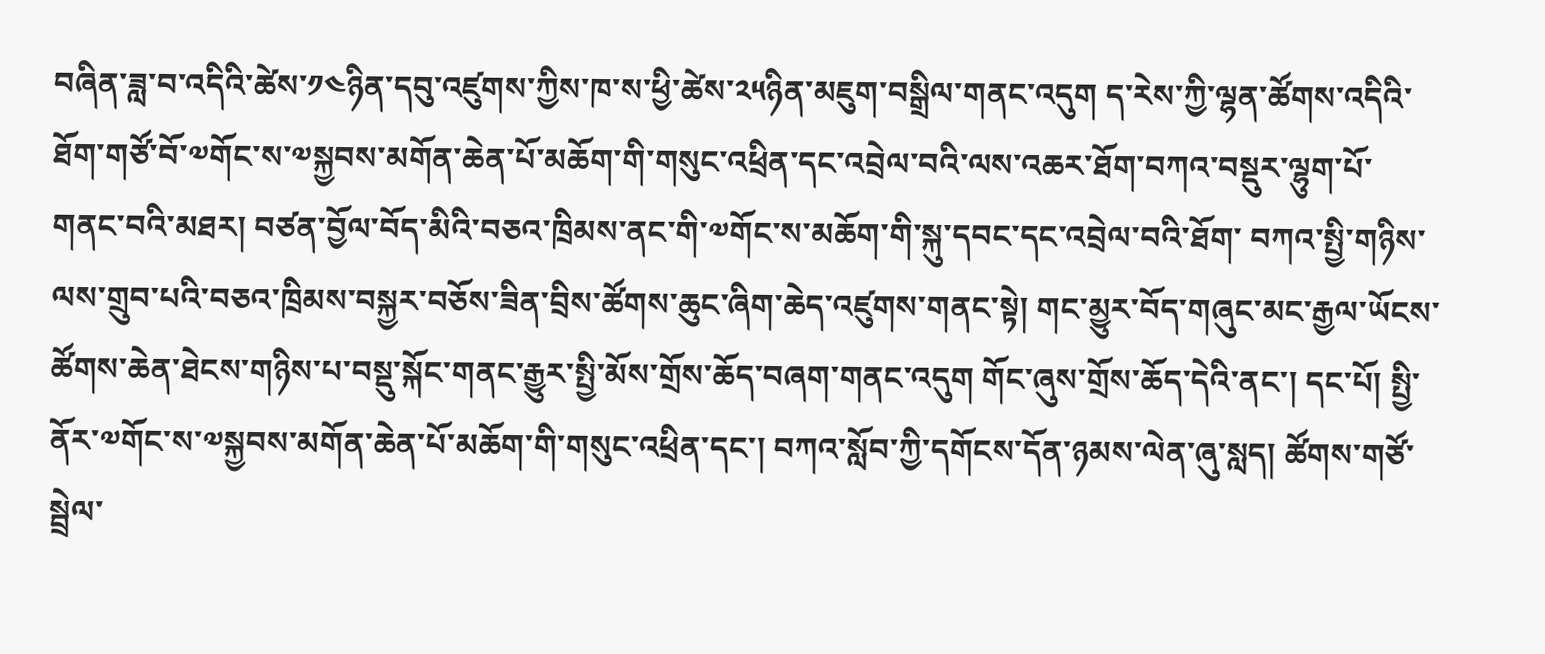བཞིན་ཟླ་བ་འདིའི་ཚེས་༡༤ཉིན་དབུ་འཛུགས་ཀྱིས་ཁ་ས་ཕྱི་ཚེས་༢༥ཉིན་མཇུག་བསྒྲིལ་གནང་འདུག ད་རེས་ཀྱི་ལྷན་ཚོགས་འདིའི་ཐོག་གཙོ་བོ་༧གོང་ས་༧སྐྱབས་མགོན་ཆེན་པོ་མཆོག་གི་གསུང་འཕྲིན་དང་འབྲེལ་བའི་ལས་འཆར་ཐོག་བཀའ་བསྡུར་ལྷུག་པོ་གནང་བའི་མཐར། བཙན་བྱོལ་བོད་མིའི་བཅའ་ཁྲིམས་ནང་གི་༧གོང་ས་མཆོག་གི་སྐུ་དབང་དང་འབྲེལ་བའི་ཐོག་ བཀའ་སྤྱི་གཉིས་ལས་གྲུབ་པའི་བཅའ་ཁྲིམས་བསྐྱར་བཅོས་ཟིན་བྲིས་ཚོགས་ཆུང་ཞིག་ཆེད་འཛུགས་གནང་སྟེ། གང་མྱུར་བོད་གཞུང་མང་རྒྱལ་ཡོངས་ཚོགས་ཆེན་ཐེངས་གཉིས་པ་བསྡུ་སྐོང་གནང་རྒྱུར་སྤྱི་མོས་གྲོས་ཆོད་བཞག་གནང་འདུག གོང་ཞུས་གྲོས་ཆོད་དེའི་ནང་། དང་པོ། སྤྱི་ནོར་༧གོང་ས་༧སྐྱབས་མགོན་ཆེན་པོ་མཆོག་གི་གསུང་འཕྲིན་དང་། བཀའ་སློབ་ཀྱི་དགོངས་དོན་ཉམས་ལེན་ཞུ་སླད། ཚོགས་གཙོ་སྦྲེལ་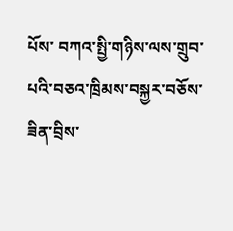པོས་ བཀའ་སྤྱི་གཉིས་ལས་གྲུབ་པའི་བཅའ་ཁྲིམས་བསྐྱར་བཅོས་ཟིན་བྲིས་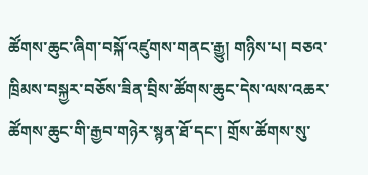ཚོགས་ཆུང་ཞིག་བསྐོ་འཛུགས་གནང་རྒྱུ། གཉིས་པ། བཅའ་ཁྲིམས་བསྐྱར་བཅོས་ཟིན་བྲིས་ཚོགས་ཆུང་དེས་ལས་འཆར་ཚོགས་ཆུང་གི་རྒྱབ་གཉེར་སྙན་ཐོ་དང་། གྲོས་ཚོགས་སུ་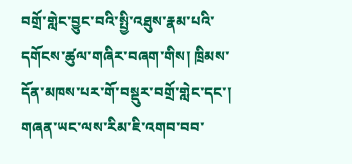བགྲོ་གླེང་བྱུང་བའི་སྤྱི་འཐུས་རྣམ་པའི་དགོངས་ཚུལ་གཞིར་བཞག་གིས། ཁྲིམས་དོན་མཁས་པར་གོ་བསྡུར་བགྲོ་གླེང་དང་། གཞན་ཡང་ལས་རིམ་ཇི་འགབ་བབ་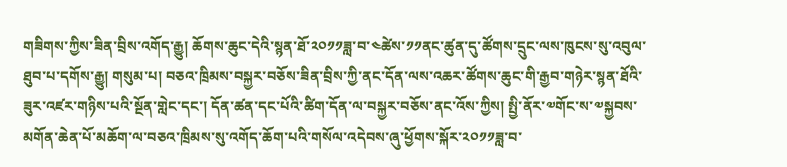གཟིགས་ཀྱིས་ཟིན་བྲིས་འགོད་རྒྱུ། ཆོགས་ཆུང་དེའི་སྙན་ཐོ་༢༠༡༡ཟླ་བ་༤ཚེས་༡༡ནང་ཚུན་དུ་ཚོགས་དྲུང་ལས་ཁུངས་སུ་འབུལ་ཐུབ་པ་དགོས་རྒྱུ། གསུམ་པ། བཅའ་ཁྲིམས་བསྐྱར་བཅོས་ཟིན་བྲིས་ཀྱི་ནང་དོན་ལས་འཆར་ཚོགས་ཆུང་གི་རྒྱབ་གཉེར་སྙན་ཐོའི་ཟུར་འཛར་གཉིས་པའི་སྔོན་གླེང་དང་། དོན་ཚན་དང་པོའི་ཚིག་དོན་ལ་བསྐྱར་བཅོས་ནང་འོས་ཀྱིས། སྤྱི་ནོར་༧གོང་ས་༧སྐྱབས་མགོན་ཆེན་པོ་མཆོག་ལ་བཅའ་ཁྲིམས་སུ་འགོད་ཆོག་པའི་གསོལ་འདེབས་ཞུ་ཕྱོགས་སྐོར་༢༠༡༡ཟླ་བ་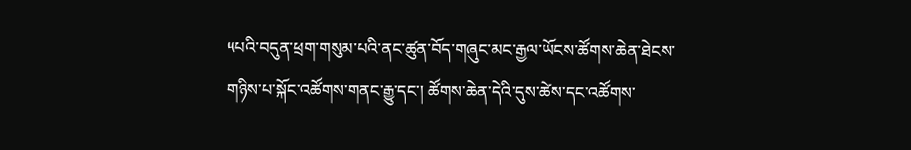༥པའི་བདུན་ཕྲག་གསུམ་པའི་ནང་ཚུན་བོད་གཞུང་མང་རྒྱལ་ཡོངས་ཚོགས་ཆེན་ཐེངས་གཉིས་པ་སྐོང་འཚོགས་གནང་རྒྱུ་དང་། ཚོགས་ཆེན་དེའི་དུས་ཚེས་དང་འཚོགས་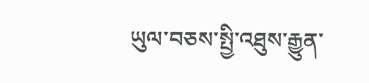ཡུལ་བཅས་སྤྱི་འཐུས་རྒྱུན་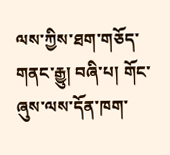ལས་ཀྱིས་ཐག་གཅོད་གནང་རྒྱུ། བཞི་པ། གོང་ཞུས་ལས་དོན་ཁག་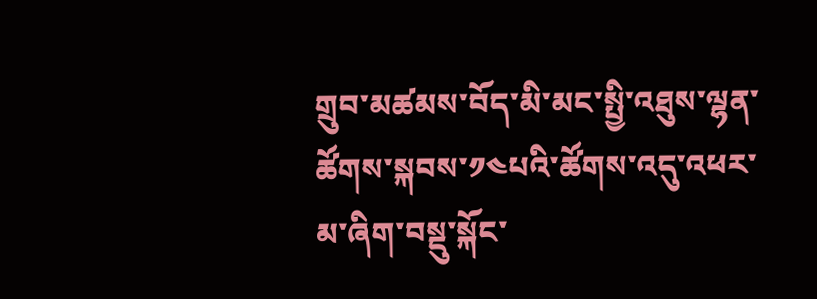གྲུབ་མཚམས་བོད་མི་མང་སྤྱི་འཐུས་ལྷན་ཚོགས་སྐབས་༡༤པའི་ཚོགས་འདུ་འཕར་མ་ཞིག་བསྡུ་སྐོང་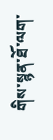གིས་སྙན་ཐོ་ལག་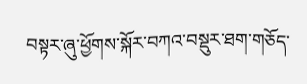བསྟར་ཞུ་ཕྱོགས་སྐོར་བཀའ་བསྡུར་ཐག་གཅོད་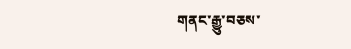གནང་རྒྱུ་བཅས་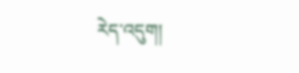རེད་འདུག།